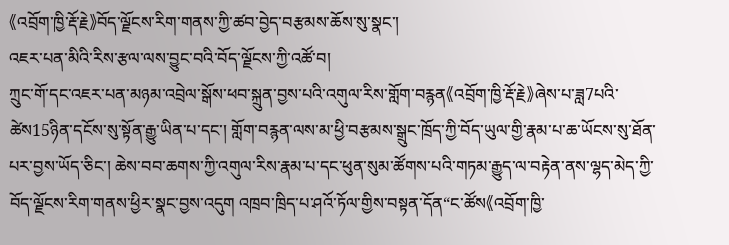《འབྲོག་ཁྱི་རྡོ་རྗེ》བོད་ལྗོངས་རིག་གནས་ཀྱི་ཚབ་བྱེད་བརྩམས་ཆོས་སུ་སྣང་།
འཇར་པན་མིའི་རིས་རྩལ་ལས་བྱུང་བའི་བོད་ལྗོངས་ཀྱི་འཚོ་བ།
ཀྲུང་གོ་དང་འཇར་པན་མཉམ་འབྲེལ་སྒོས་ཕབ་སྐྲུན་བྱས་པའི་འགུལ་རིས་གློག་བརྙན《འབྲོག་ཁྱི་རྡོ་རྗེ》ཞེས་པ་ཟླ7པའི་ཚེས15ཉིན་དངོས་སུ་སྟོན་རྒྱུ་ཡིན་པ་དང་། གློག་བརྙན་ལས་མ་ཕྱི་བརྩམས་སྒྲུང་ཁྲོད་ཀྱི་བོད་ཡུལ་གྱི་རྣམ་པ་ཆ་ཡོངས་སུ་ཐོན་པར་བྱས་ཡོད་ཅིང་། ཆེས་བབ་ཆགས་ཀྱི་འགུལ་རིས་རྣམ་པ་དང་ཕུན་སུམ་ཚོགས་པའི་གཏམ་རྒྱུད་ལ་བརྟེན་ནས་ལྷད་མེད་ཀྱི་བོད་ལྗོངས་རིག་གནས་ཕྱིར་སྣང་བྱས་འདུག འཁྲབ་ཁྲིད་པ་ཤའོ་ཏོལ་གྱིས་བསྟན་དོན“ང་ཚོས《འབྲོག་ཁྱི་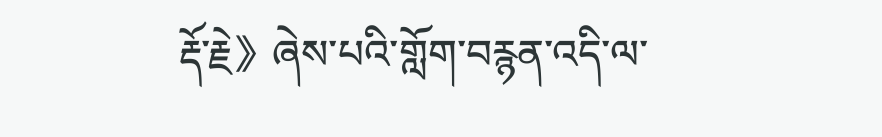རྡོ་རྗེ》ཞེས་པའི་གློག་བརྙན་འདི་ལ་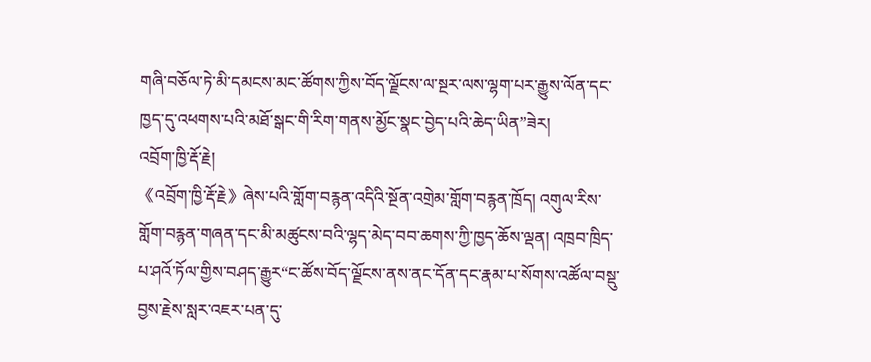གཞི་བཅོལ་ཏེ་མི་དམངས་མང་ཚོགས་ཀྱིས་བོད་ལྗོངས་ལ་སྔར་ལས་ལྷག་པར་རྒྱུས་ལོན་དང་ཁྱད་དུ་འཕགས་པའི་མཐོ་སྒང་གི་རིག་གནས་མྱོང་སྣང་བྱེད་པའི་ཆེད་ཡིན”ཟེར།
འབྲོག་ཁྱི་རྡོ་རྗེ།
《འབྲོག་ཁྱི་རྡོ་རྗེ》ཞེས་པའི་གློག་བརྙན་འདིའི་སྔོན་འགྲེམ་གློག་བརྙན་ཁྲོད། འགུལ་རིས་གློག་བརྙན་གཞན་དང་མི་མཚུངས་བའི་ལྷད་མེད་བབ་ཆགས་ཀྱི་ཁྱད་ཆོས་ལྡན། འཁྲབ་ཁྲིད་པ་ཤའོ་ཏོལ་གྱིས་བཤད་རྒྱུར“ང་ཚོས་བོད་ལྗོངས་ནས་ནང་དོན་དང་རྣམ་པ་སོགས་འཚོལ་བསྡུ་བྱས་རྗེས་སླར་འཇར་པན་དུ་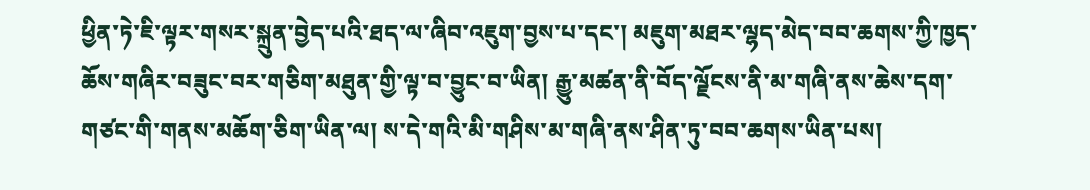ཕྱིན་ཏེ་ཇི་ལྟར་གསར་སྐྲུན་བྱེད་པའི་ཐད་ལ་ཞིབ་འཇུག་བྱས་པ་དང་། མཇུག་མཐར་ལྷད་མེད་བབ་ཆགས་ཀྱི་ཁྱད་ཆོས་གཞིར་བཟུང་བར་གཅིག་མཐུན་གྱི་ལྟ་བ་བྱུང་བ་ཡིན། རྒྱུ་མཚན་ནི་བོད་ལྗོངས་ནི་མ་གཞི་ནས་ཆེས་དག་གཙང་གི་གནས་མཆོག་ཅིག་ཡིན་ལ། ས་དེ་གའི་མི་གཤིས་མ་གཞི་ནས་ཤིན་ཏུ་བབ་ཆགས་ཡིན་པས།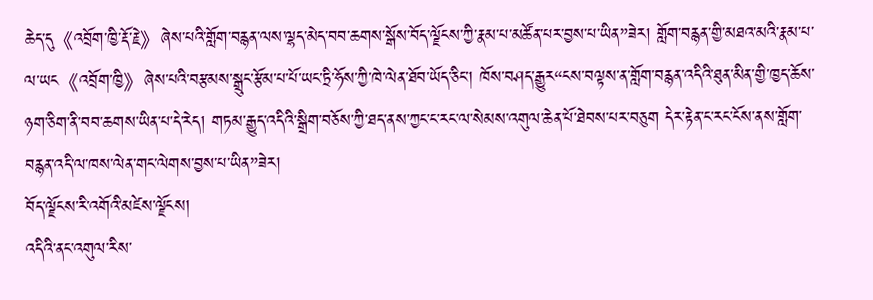ཆེད་དུ《འབྲོག་ཁྱི་རྡོ་རྗེ》ཞེས་པའི་གློག་བརྙན་ལས་ལྷད་མེད་བབ་ཆགས་སྒོས་བོད་ལྗོངས་ཀྱི་རྣམ་པ་མཚོན་པར་བྱས་པ་ཡིན”ཟེར། གློག་བརྙན་གྱི་མཐའ་མའི་རྣམ་པ་ལ་ཡང《འབྲོག་ཁྱི》ཞེས་པའི་བརྩམས་སྒྲུང་རྩོམ་པ་པོ་ཡང་ཏྲི་ཧོས་ཀྱི་ཁེ་ལེན་ཐོབ་ཡོད་ཅིང་། ཁོས་བཤད་རྒྱུར“ངས་བལྟས་ན་གློག་བརྙན་འདིའི་ཐུན་མིན་གྱི་ཁྱད་ཆོས་ཉག་ཅིག་ནི་བབ་ཆགས་ཡིན་པ་དེ་རེད། གཏམ་རྒྱུད་འདིའི་སྒྲིག་བཅོས་ཀྱི་ཐད་ནས་ཀྱང་ང་རང་ལ་སེམས་འགུལ་ཆེན་པོ་ཐེབས་པར་བཅུག དེར་རྟེན་ང་རང་ངོས་ནས་གློག་བརྙན་འདི་ལ་ཁས་ལེན་གང་ལེགས་བྱས་པ་ཡིན”ཟེར།
བོད་ལྗོངས་རི་འགོའི་མཛེས་ལྗོངས།
འདིའི་ནང་འགུལ་རིས་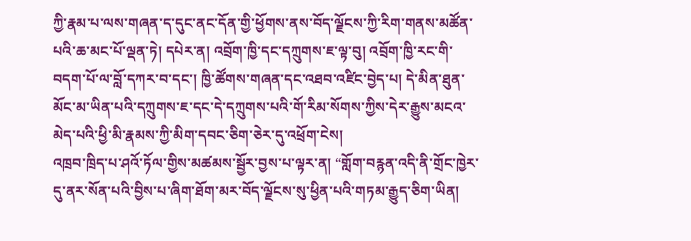ཀྱི་རྣམ་པ་ལས་གཞན་ད་དུང་ནང་དོན་གྱི་ཕྱོགས་ནས་བོད་ལྗོངས་ཀྱི་རིག་གནས་མཚོན་པའི་ཆ་མང་པོ་ལྡན་ཏེ། དཔེར་ན། འབྲོག་ཁྱི་དང་དཀྲུགས་ཇ་ལྟ་བུ། འབྲོག་ཁྱི་རང་གི་བདག་པོ་ལ་བློ་དཀར་བ་དང་། ཁྱི་ཚོགས་གཞན་དང་འཐབ་འཛིང་བྱེད་པ། དེ་མིན་ཐུན་མོང་མ་ཡིན་པའི་དཀྲུགས་ཇ་དང་དེ་དཀྲུགས་པའི་གོ་རིམ་སོགས་ཀྱིས་དེར་རྒྱུས་མངའ་མེད་པའི་ཕྱི་མི་རྣམས་ཀྱི་མིག་དབང་ཅིག་ཅེར་དུ་འཕྲོག་ངེས།
འཁྲབ་ཁྲིད་པ་ཤའོ་ཏོལ་གྱིས་མཚམས་སྦྱོར་བྱས་པ་ལྟར་ན། “གློག་བརྙན་འདི་ནི་གྲོང་ཁྱེར་དུ་ནར་སོན་པའི་བྱིས་པ་ཞིག་ཐོག་མར་བོད་ལྗོངས་སུ་ཕྱིན་པའི་གཏམ་རྒྱུད་ཅིག་ཡིན།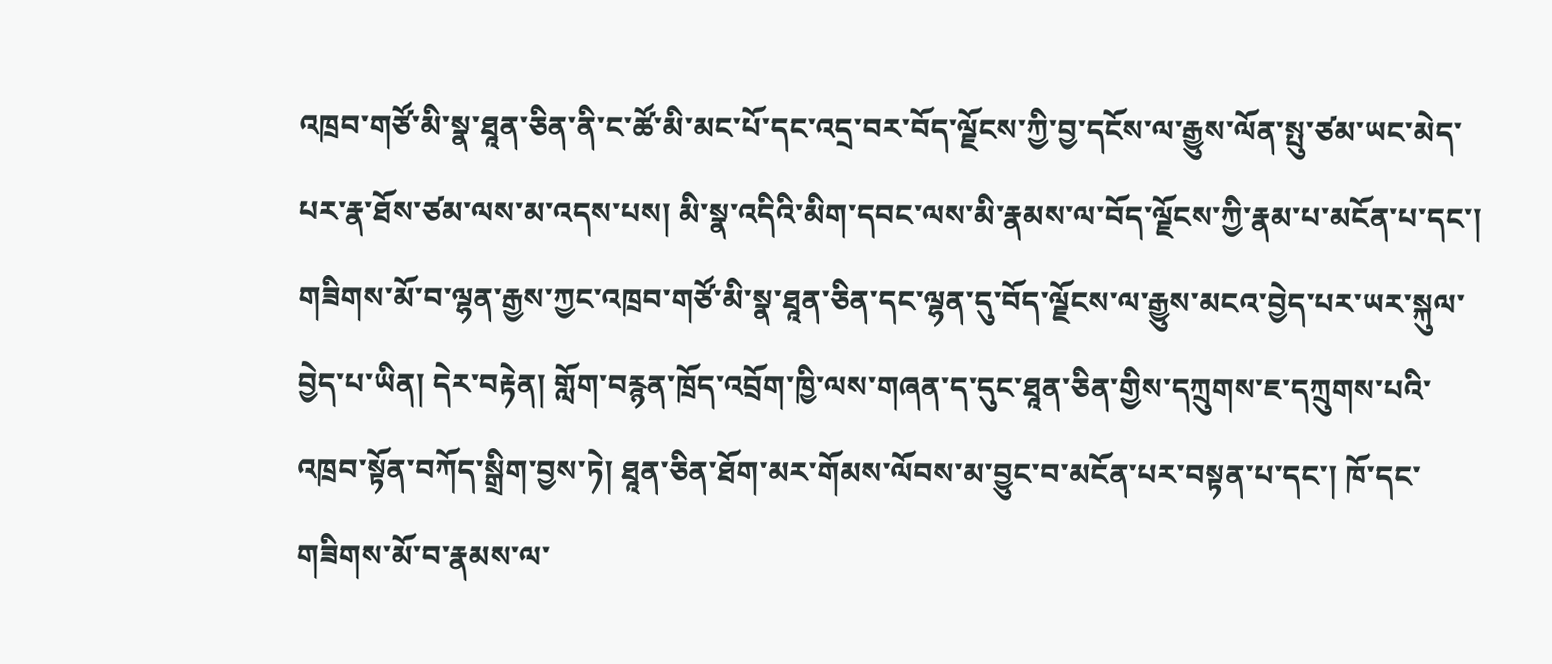འཁྲབ་གཙོ་མི་སྣ་ཐཱན་ཅིན་ནི་ང་ཚོ་མི་མང་པོ་དང་འདྲ་བར་བོད་ལྗོངས་ཀྱི་བྱ་དངོས་ལ་རྒྱུས་ལོན་སྤུ་ཙམ་ཡང་མེད་པར་རྣ་ཐོས་ཙམ་ལས་མ་འདས་པས། མི་སྣ་འདིའི་མིག་དབང་ལས་མི་རྣམས་ལ་བོད་ལྗོངས་ཀྱི་རྣམ་པ་མངོན་པ་དང་། གཟིགས་མོ་བ་ལྷན་རྒྱས་ཀྱང་འཁྲབ་གཙོ་མི་སྣ་ཐཱན་ཅིན་དང་ལྷན་དུ་བོད་ལྗོངས་ལ་རྒྱུས་མངའ་བྱེད་པར་ཡར་སྐུལ་བྱེད་པ་ཡིན། དེར་བརྟེན། གློག་བརྙན་ཁྲོད་འབྲོག་ཁྱི་ལས་གཞན་ད་དུང་ཐཱན་ཅིན་གྱིས་དཀྲུགས་ཇ་དཀྲུགས་པའི་འཁྲབ་སྟོན་བཀོད་སྒྲིག་བྱས་ཏེ། ཐཱན་ཅིན་ཐོག་མར་གོམས་ལོབས་མ་བྱུང་བ་མངོན་པར་བསྟན་པ་དང་། ཁོ་དང་གཟིགས་མོ་བ་རྣམས་ལ་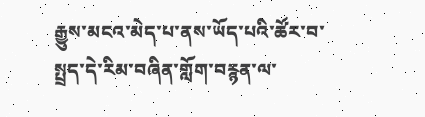རྒྱུས་མངའ་མེད་པ་ནས་ཡོད་པའི་ཚོར་བ་སྤྲད་དེ་རིམ་བཞིན་གློག་བརྙན་ལ་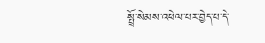སྤྲོ་སེམས་འཕེལ་པར་བྱེད་པ་དེ་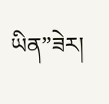ཡིན”ཟེར།